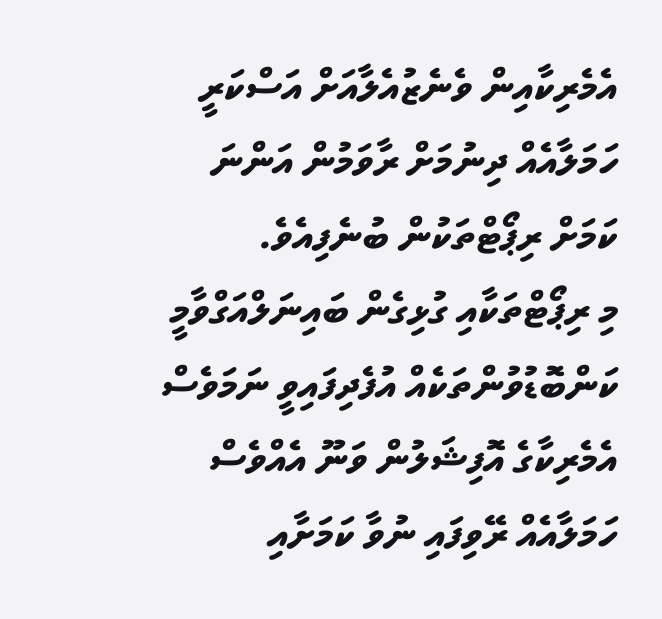އެމެރިކާއިން ވެނެޒުއެލާއަށް އަސްކަރީ ހަމަލާއެއް ދިނުމަށް ރާވަމުން އަންނަ ކަމަށް ރިޕޯޓްތަކުން ބުނެފިއެވެ.
މި ރިޕޯޓްތަކާއި ގުޅިގެން ބައިނަލްއަގްވާމީ ކަންބޮޑުވުންތަކެއް އުފެދިފައިވީ ނަމަވެސް އެމެރިކާގެ އޮފިޝަލުން ވަނޫ އެއްވެސް ހަމަލާއެއް ރޭވިފައި ނުވާ ކަމަށާއި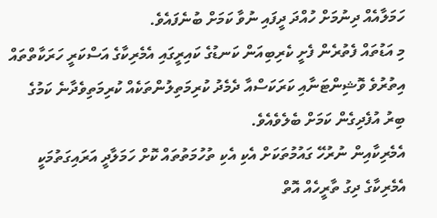ހަމަލާއެއް ދިނުމަށް ހުއްދަ ދީފައި ނުވާ ކަމަށް ބުނެފައެވެ.
މި އަޑުތައް ފެތުރެން ފެށީ ކެރިބިއަން ކަނޑުގެ ކައިރީގައި އެމެރިކާގެ އަސްކަރީ ހަރަކާތްތައް އިތުރުވެ ވޮޝިންޓަނާއި ކަރަކަސްއާ ދެމެދު ކުރިމަތިލުންތަކެއް ކުރިމަތިވެދާނެ ކަމުގެ ބިރު އުފެދިގެން ކަމަށް ބެލެވެއެވެ.
އެމެރިކާއިން ނުރުހޭ ގައުމުތަކަށް އެކި އެކި ތުހުމަތުތައް ކޮށް ހަމަލާދީ އަރައިގަތުމަކީ އެމެރިކާގެ ދިގު ތާރީހެއް އޮތް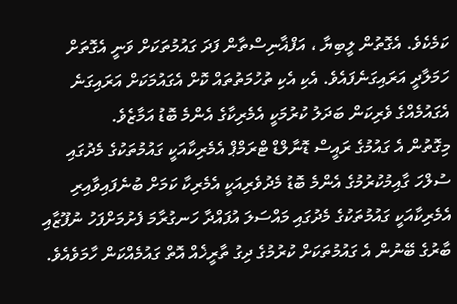ކަމެކެވެ. އެގޮތުން ލީބިޔާ ، އަފްޣާނިސްތާން ފަދަ ގައުމުތަކަށް ވަނީ އެގޮތަށް ހަމަލާދީ އަރައިގަނެފައެވެ. އެކި އެކި ތުހުމަތުތައް ކޮށް އެގައުމަކަށް އަރައިގަނެ އެގައުމެއްގެ ވެރިކަން ބަދަލު ކުރުމަކީ އެމެރިކާގެ އެންމެ ބޮޑު އަމާޒެވެ.
މިގޮތުން އެ ގައުމުގެ ރައީސް ޑޮނާލްޑް ޓްރަމްޕް އެމެރިކާއަކީ ގައުމުތަކުގެ މެދުގައި ސުލްހަ ގާއިމުކުރުމުގެ އެންމެ ބޮޑު މެދުވެރިއަކީ އެމެރިކާ ކަމަށް ބުނެފައިވާއިރި އެމެރިކާއަކީ ގައުމުތަކުގެ މެދުގައި މައްސަލަ އުފައްދާ ހަނގުރާމަ ފެށުމަށްފަހު ނުފޫޒާއި ބާރުގެ ބޭނުން އެ ގައުމުތަކަށް ކުރުމުގެ ދިގު ތާރީޚެއް އޮތް ގައުމެއްކަން ހާމަވެއެވެ.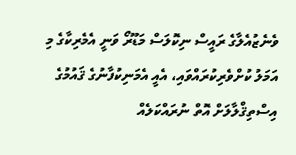ވެނެޒުއެލާގެ ރައީސް ނިކޮލަސް މަޑޫރޯ ވަނީ އެމެރިކާގެ މި އަމަލު ކުށްވެރިކުރައްވައި، އެއީ އެމަނިކުފާނުގެ ޤައުމުގެ އިސްތިޤްލާލަށް އޮތް ނުރައްކަލެއް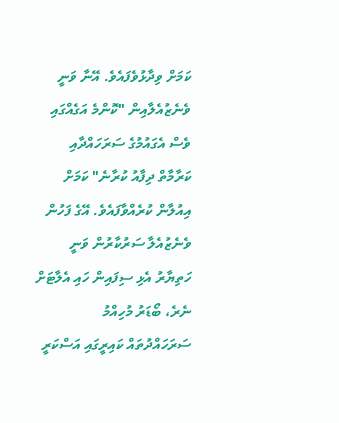ކަމަށް ވިދާޅުވެފައެވެ. އޭނާ ވަނީ ވެނެޒުއެލާއިން "ކޮންމެ އަގެއްގައި ވެސް އެގައުމުގެ ސަރަހައްދާއި ކަރާމާތް ދިފާއު ކުރާނެ" ކަމަށް އިއުލާން ކުރެއްވާފައެވެ. އޭގެ ފަހުން ވެނެޒުއެލާ ސަރުކާރުން ވަނީ ހަތިޔާރު އެޅި ސިފައިން ހައި އެލާޓަށް ނެރެ، ބޯޑަރު މުހިއްމު ސަރަހައްދުތައް ކައިރީގައި އަސްކަރީ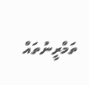ތަމްރީނުތައް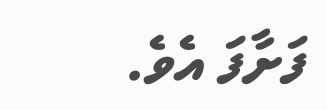ފަށާފަ އެވެ.